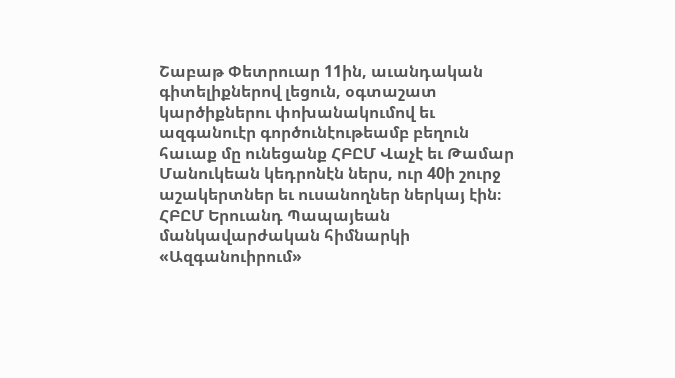Շաբաթ Փետրուար 11ին, աւանդական գիտելիքներով լեցուն, օգտաշատ կարծիքներու փոխանակումով եւ ազգանուէր գործունէութեամբ բեղուն հաւաք մը ունեցանք ՀԲԸՄ Վաչէ եւ Թամար Մանուկեան կեդրոնէն ներս, ուր 40ի շուրջ աշակերտներ եւ ուսանողներ ներկայ էին։ ՀԲԸՄ Երուանդ Պապայեան մանկավարժական հիմնարկի «Ազգանուիրում»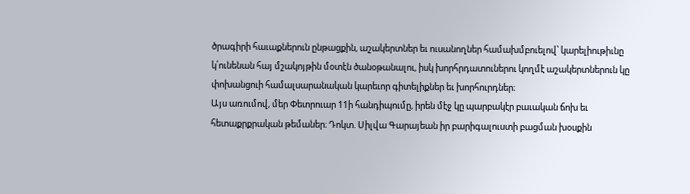ծրագիրի հաւաքներուն ընթացքին, աշակերտներ եւ ուսանողներ համախմբուելով՝ կարելիութիւնը կ՛ունենան հայ մշակոյթին մօտէն ծանօթանալու, իսկ խորհրդատուներու կողմէ աշակերտներուն կը փոխանցուի համալսարանական կարեւոր գիտելիքներ եւ խորհուրդներ։
Այս առումով, մեր Փետրուար 11ի հանդիպումը, իրեն մէջ կը պարբակէր բաւական ճոխ եւ հետաքրքրական թեմաներ։ Դոկտ. Սիլվա Գարայեան իր բարիգալուստի բացման խօսքին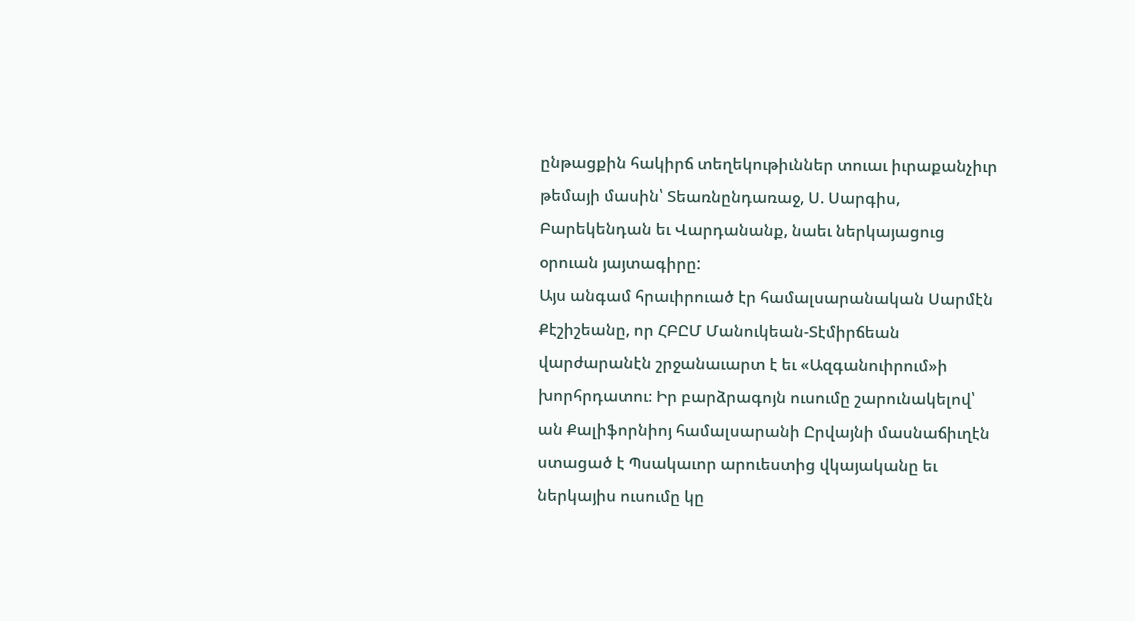ընթացքին հակիրճ տեղեկութիւններ տուաւ իւրաքանչիւր թեմայի մասին՝ Տեառնընդառաջ, Ս. Սարգիս, Բարեկենդան եւ Վարդանանք, նաեւ ներկայացուց օրուան յայտագիրը:
Այս անգամ հրաւիրուած էր համալսարանական Սարմէն Քէշիշեանը, որ ՀԲԸՄ Մանուկեան-Տէմիրճեան վարժարանէն շրջանաւարտ է եւ «Ազգանուիրում»ի խորհրդատու։ Իր բարձրագոյն ուսումը շարունակելով՝ ան Քալիֆորնիոյ համալսարանի Ըրվայնի մասնաճիւղէն ստացած է Պսակաւոր արուեստից վկայականը եւ ներկայիս ուսումը կը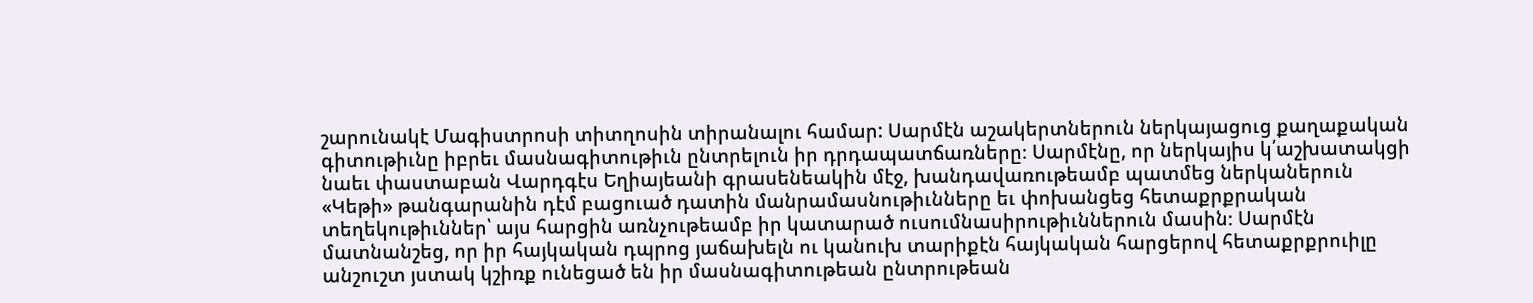շարունակէ Մագիստրոսի տիտղոսին տիրանալու համար: Սարմէն աշակերտներուն ներկայացուց քաղաքական գիտութիւնը իբրեւ մասնագիտութիւն ընտրելուն իր դրդապատճառները։ Սարմէնը, որ ներկայիս կ՛աշխատակցի նաեւ փաստաբան Վարդգէս Եղիայեանի գրասենեակին մէջ, խանդավառութեամբ պատմեց ներկաներուն «Կեթի» թանգարանին դէմ բացուած դատին մանրամասնութիւնները եւ փոխանցեց հետաքրքրական տեղեկութիւններ՝ այս հարցին առնչութեամբ իր կատարած ուսումնասիրութիւններուն մասին։ Սարմէն մատնանշեց, որ իր հայկական դպրոց յաճախելն ու կանուխ տարիքէն հայկական հարցերով հետաքրքրուիլը անշուշտ յստակ կշիռք ունեցած են իր մասնագիտութեան ընտրութեան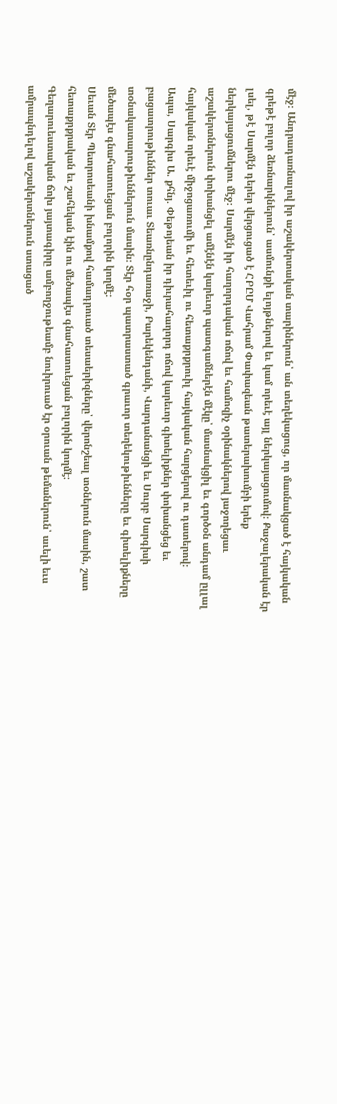մէջ։ Անդրադառնալով իր աշակերտական տարիներուն՝ ան տեղեկացուց, որ մասնակցած է հայկական գրեթէ բոլոր ձեռնարկներուն՝ ասմունքի ելոյթներով եւ կամ որեւէ այլ ներկայացումով։ Քաջալերական էր լսել, թէ Սարմէն դերեր վերցուցած է ՀԲԸՄ Վահրամ Փափազեան թատերախումբի երեք ներկայացումներու մէջ։ Սարմէն իր հաղորդական ոճով եւ համոզիչ օրինակներով յաջողեցաւ աշակերտներուն փոխանցել ամէնէն կարեւոր պատգամներէն մէկը՝ մասնակցիլ եւ գործօն անդամ ըլլալ հայկական որեւէ միջոցառումի եւ հետեւիլ ու հետաքրքրուիլ հայկական հարցերով ու դատերով։
Ապա, Սարգիս Ա. քհնյ. Փեթոյեան իր դիւրահաղորդ ոճով կարեւոր գիտելիքներ փոխանցեց եւ բացատրութիւններ տուաւ Տեառնընդառաջի, Բարեկենդանի, Վարդանանցի եւ Սուրբ Սարգիսի տօնակատարութիւններուն մասին։ Տէր հօր պատրաստած գրաւոր տեղեկութիւնները եւ գիտելիքները մեծապէս գնահատուեցան բոլորին կողմէ:
Սեւան Տէր Պետրոսեանի խնամքով համադրուած տեսաերիզները՝ վերոնշեալ տօներուն մասին, շատ հետաքրքրական եւ շահեկան էին ու մեծապէս գնահատուեցան բոլորին կողմէ:
Գեղարուեստական ճոխ յայտագիրը ամբողջութեամբ նուիրուած էր օրուան թեմաներուն՝ աւելի եւս ամրապնդելով աշակերտներուն ստացած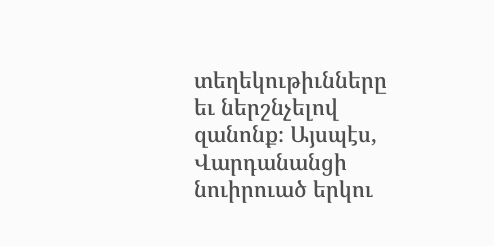տեղեկութիւնները եւ ներշնչելով զանոնք։ Այսպէս, Վարդանանցի նուիրուած երկու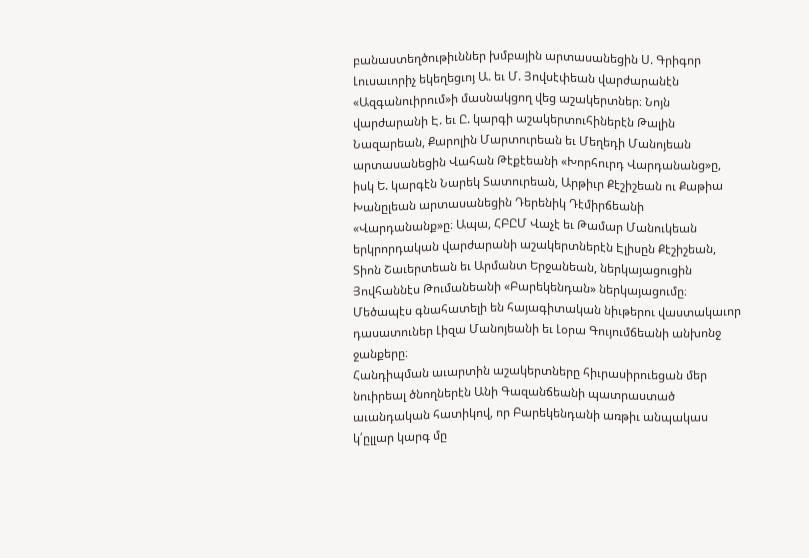բանաստեղծութիւններ խմբային արտասանեցին Ս. Գրիգոր Լուսաւորիչ եկեղեցւոյ Ա. եւ Մ. Յովսէփեան վարժարանէն «Ազգանուիրում»ի մասնակցող վեց աշակերտներ։ Նոյն վարժարանի Է. եւ Ը. կարգի աշակերտուհիներէն Թալին Նազարեան, Քարոլին Մարտուրեան եւ Մեղեդի Մանոյեան արտասանեցին Վահան Թէքէեանի «Խորհուրդ Վարդանանց»ը, իսկ Ե. կարգէն Նարեկ Տատուրեան, Արթիւր Քէշիշեան ու Քաթիա Խանըլեան արտասանեցին Դերենիկ Դէմիրճեանի «Վարդանանք»ը։ Ապա, ՀԲԸՄ Վաչէ եւ Թամար Մանուկեան երկրորդական վարժարանի աշակերտներէն Էլիսըն Քէշիշեան, Տիոն Շաւերտեան եւ Արմանտ Երջանեան, ներկայացուցին Յովհաննէս Թումանեանի «Բարեկենդան» ներկայացումը։ Մեծապէս գնահատելի են հայագիտական նիւթերու վաստակաւոր դասատուներ Լիզա Մանոյեանի եւ Լօրա Գույումճեանի անխոնջ ջանքերը։
Հանդիպման աւարտին աշակերտները հիւրասիրուեցան մեր նուիրեալ ծնողներէն Անի Գազանճեանի պատրաստած աւանդական հատիկով, որ Բարեկենդանի առթիւ անպակաս կ՛ըլլար կարգ մը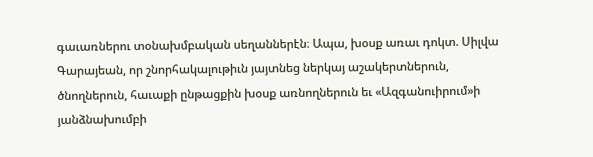գաւառներու տօնախմբական սեղաններէն։ Ապա, խօսք առաւ դոկտ. Սիլվա Գարայեան, որ շնորհակալութիւն յայտնեց ներկայ աշակերտներուն, ծնողներուն, հաւաքի ընթացքին խօսք առնողներուն եւ «Ազգանուիրում»ի յանձնախումբի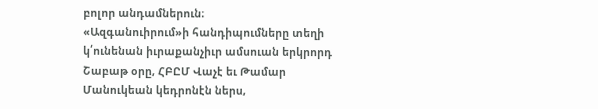բոլոր անդամներուն։
«Ազգանուիրում»ի հանդիպումները տեղի կ՛ունենան իւրաքանչիւր ամսուան երկրորդ Շաբաթ օրը, ՀԲԸՄ Վաչէ եւ Թամար Մանուկեան կեդրոնէն ներս,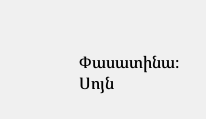Փասատինա։ Սոյն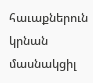հաւաքներուն կրնան մասնակցիլ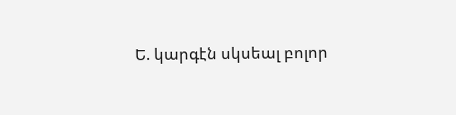Ե. կարգէն սկսեալ բոլոր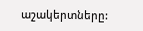աշակերտները: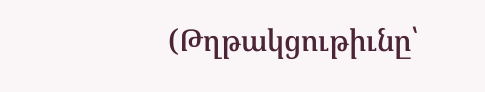(Թղթակցութիւնը՝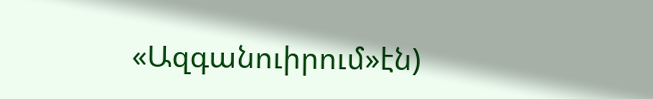«Ազգանուիրում»էն)